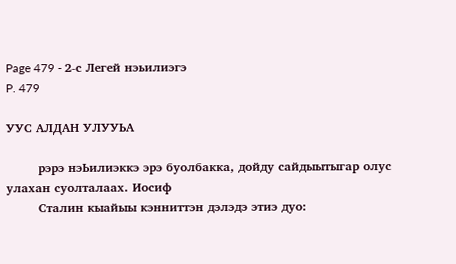Page 479 - 2-с Легей нэьилиэгэ
P. 479

УУС АЛДАН УЛУУЬА

        рэрэ нэЬилиэккэ эрэ буолбакка, дойду сайдыытыгар олус улахан суолталаах. Иосиф
        Сталин кыайыы кэнниттэн дэлэдэ этиэ дуо: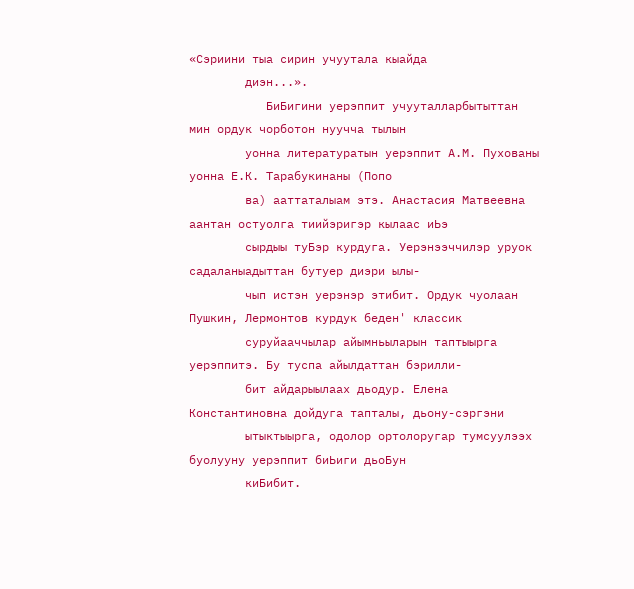«Сэриини тыа сирин учуутала кыайда
        диэн...».
           БиБигини уерэппит учууталларбытыттан мин ордук чорботон нуучча тылын
        уонна литературатын уерэппит А.М. Пухованы уонна Е.К. Тарабукинаны (Попо
        ва) ааттаталыам этэ. Анастасия Матвеевна аантан остуолга тиийэригэр кылаас иЬэ
        сырдыы туБэр курдуга. Уерэнээччилэр уруок садаланыадыттан бутуер диэри ылы-
        чып истэн уерэнэр этибит. Ордук чуолаан Пушкин, Лермонтов курдук беден' классик
        суруйааччылар айымньыларын таптыырга уерэппитэ. Бу туспа айылдаттан бэрилли-
        бит айдарыылаах дьодур. Елена Константиновна дойдуга тапталы, дьону-сэргэни
        ытыктыырга, одолор ортолоругар тумсуулээх буолууну уерэппит биЬиги дьоБун
        киБибит.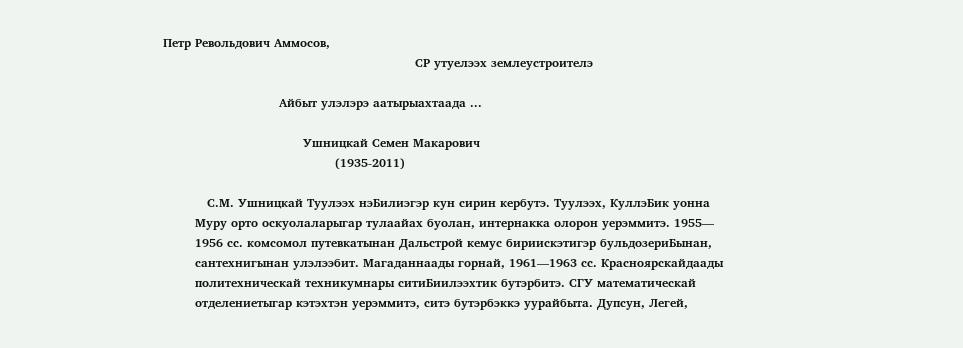Петр Револьдович Аммосов,
                                                               СР утуелээх землеустроителэ

                             Айбыт улэлэрэ аатырыахтаада ...

                                   Ушницкай Семен Макарович
                                           (1935-2011)

           С.М. Ушницкай Туулээх нэБилиэгэр кун сирин кербутэ. Туулээх, КуллэБик уонна
        Муру орто оскуолаларыгар тулаайах буолан, интернакка олорон уерэммитэ. 1955—
        1956 сс. комсомол путевкатынан Дальстрой кемус бириискэтигэр бульдозериБынан,
        сантехнигынан улэлээбит. Магаданнаады горнай, 1961—1963 сс. Красноярскайдаады
        политехническай техникумнары ситиБиилээхтик бутэрбитэ. СГУ математическай
        отделениетыгар кэтэхтэн уерэммитэ, ситэ бутэрбэккэ уурайбыта. Дупсун, Легей,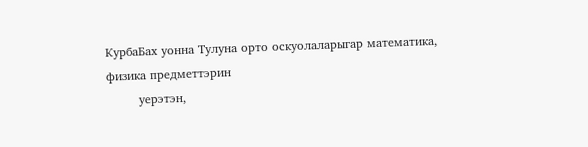КурбаБах уонна Тулуна орто оскуолаларыгар математика, физика предметтэрин
        уерэтэн,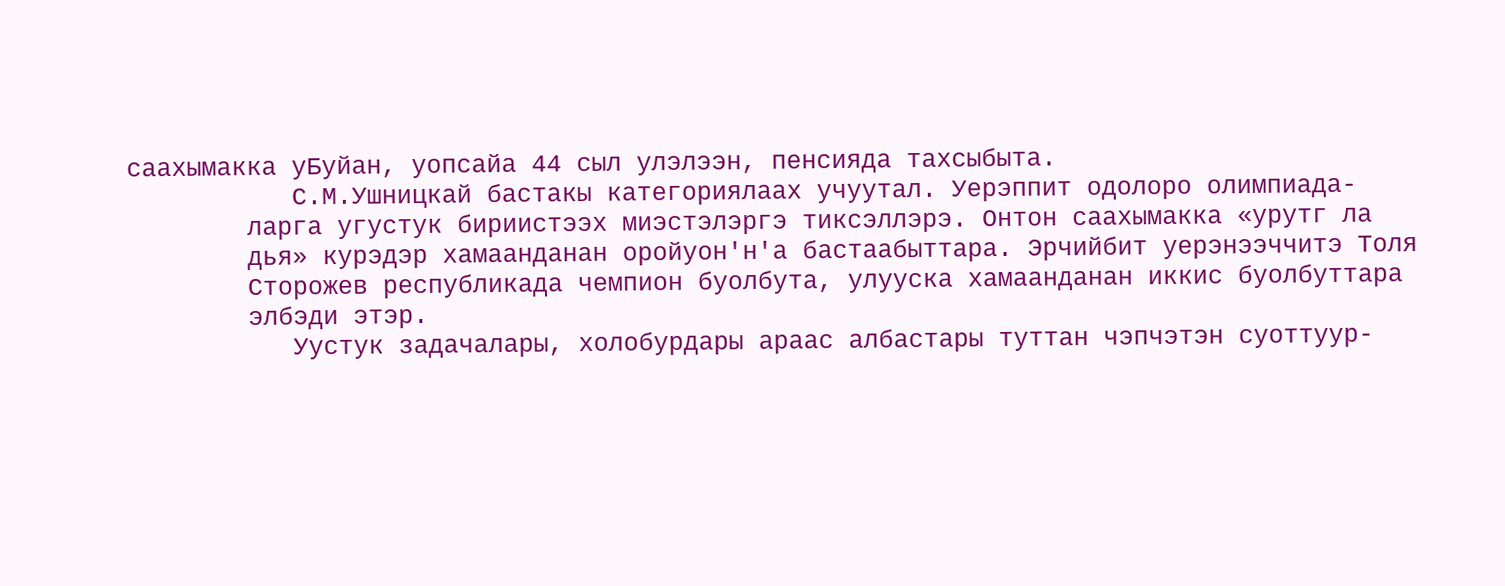саахымакка уБуйан, уопсайа 44 сыл улэлээн, пенсияда тахсыбыта.
           С.М.Ушницкай бастакы категориялаах учуутал. Уерэппит одолоро олимпиада-
        ларга угустук бириистээх миэстэлэргэ тиксэллэрэ. Онтон саахымакка «урутг ла
        дья» курэдэр хамаанданан оройуон'н'а бастаабыттара. Эрчийбит уерэнээччитэ Толя
        Сторожев республикада чемпион буолбута, улууска хамаанданан иккис буолбуттара
        элбэди этэр.
           Уустук задачалары, холобурдары араас албастары туттан чэпчэтэн суоттуур-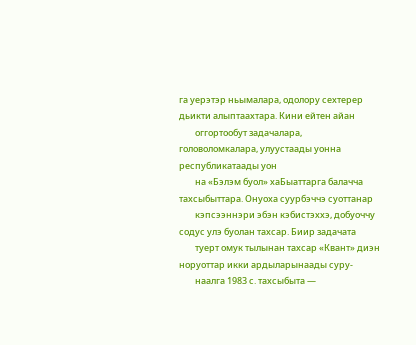га уерэтэр ньымалара, одолору сехтерер дьикти алыптаахтара. Кини ейтен айан
        оггортообут задачалара, головоломкалара, улуустаады уонна республикатаады уон
        на «Бэлэм буол» хаБыаттарга балачча тахсыбыттара. Онуоха суурбэччэ суоттанар
        кэпсээннэри эбэн кэбистэххэ, добуоччу содус улэ буолан тахсар. Биир задачата
        туерт омук тылынан тахсар «Квант» диэн норуоттар икки ардыларынаады суру-
        наалга 1983 с. тахсыбыта —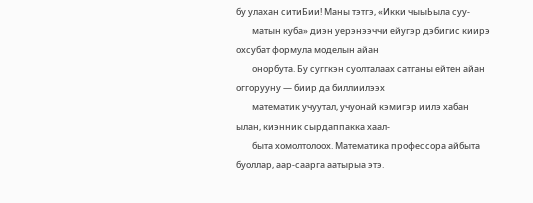бу улахан ситиБии! Маны тэтгэ, «Икки чыыЬыла суу-
        матын куба» диэн уерэнээччи ейугэр дэбигис киирэ охсубат формула моделын айан
        онорбута. Бу суггкэн суолталаах сатганы ейтен айан оггорууну — биир да биллиилээх
        математик учуутал, учуонай кэмигэр иилэ хабан ылан, киэнник сырдаппакка хаал-
        быта хомолтолоох. Математика профессора айбыта буоллар, аар-саарга аатырыа этэ.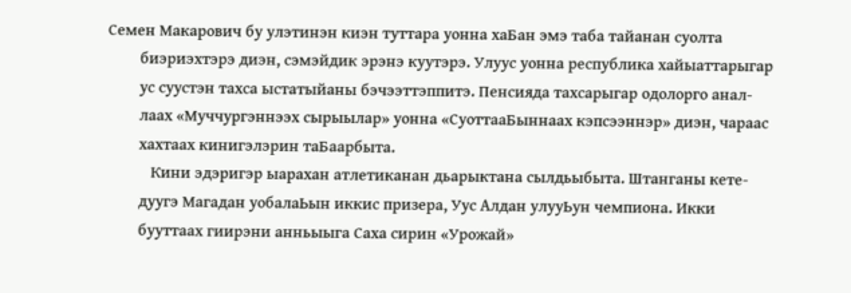Семен Макарович бу улэтинэн киэн туттара уонна хаБан эмэ таба тайанан суолта
        биэриэхтэрэ диэн, сэмэйдик эрэнэ куутэрэ. Улуус уонна республика хайыаттарыгар
        ус суустэн тахса ыстатыйаны бэчээттэппитэ. Пенсияда тахсарыгар одолорго анал-
        лаах «Муччургэннээх сырыылар» уонна «СуоттааБыннаах кэпсээннэр» диэн, чараас
        хахтаах кинигэлэрин таБаарбыта.
           Кини эдэригэр ыарахан атлетиканан дьарыктана сылдьыбыта. Штанганы кете-
        дуугэ Магадан уобалаЬын иккис призера, Уус Алдан улууЬун чемпиона. Икки
        бууттаах гиирэни анньыыга Саха сирин «Урожай»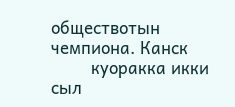обществотын чемпиона. Канск
        куоракка икки сыл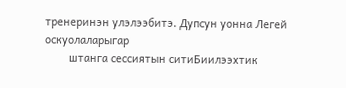тренеринэн улэлээбитэ. Дупсун уонна Легей оскуолаларыгар
        штанга сессиятын ситиБиилээхтик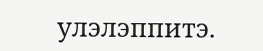улэлэппитэ.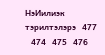НэИилиэк тэрилтэлэрэ   477
   474   475   476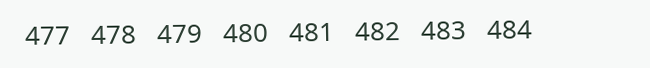477   478   479   480   481   482   483   484